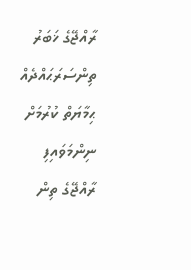ރާއްޖޭގެ ޚަބަރު
ތިންސަރަޙައްދެއް ޙިމާޔަތް ކުރުމަށް ނިންމަވައިފި
ރާއްޖޭގެ ތިން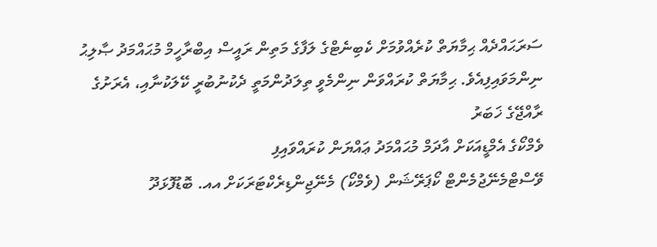ސަރަޙައްދެއް ޙިމާޔަތް ކުރެއްވުމަށް ކެބިނެޓްގެ ލަފާގެ މަތިން ރައީސް އިބްރާހީމް މުޙައްމަދު ޞާލިޙު ނިންމަވައިފިއެވެ. ޙިމާޔަތް ކުރައްވަން ނިންމެވީ ތިލަދުންމަތީ ދެކުނުބުރީ ކޭލަކުނާއި، އެރަށުގެ
ރާއްޖޭގެ ޚަބަރު
ވެމްކޯގެ އެމްޑީއަކަށް އާދަމް މުޙައްމަދު ޢައްޔަން ކުރައްވައިފި
ވޭސްޓްމެނޭޖުމެންޓް ކޯޕަރޭޝަން (ވެމްކޯ) މެނޭޖިންޑިރެކްޓަރަކަށް އއ. ބޮޑުފޮޅަދޫ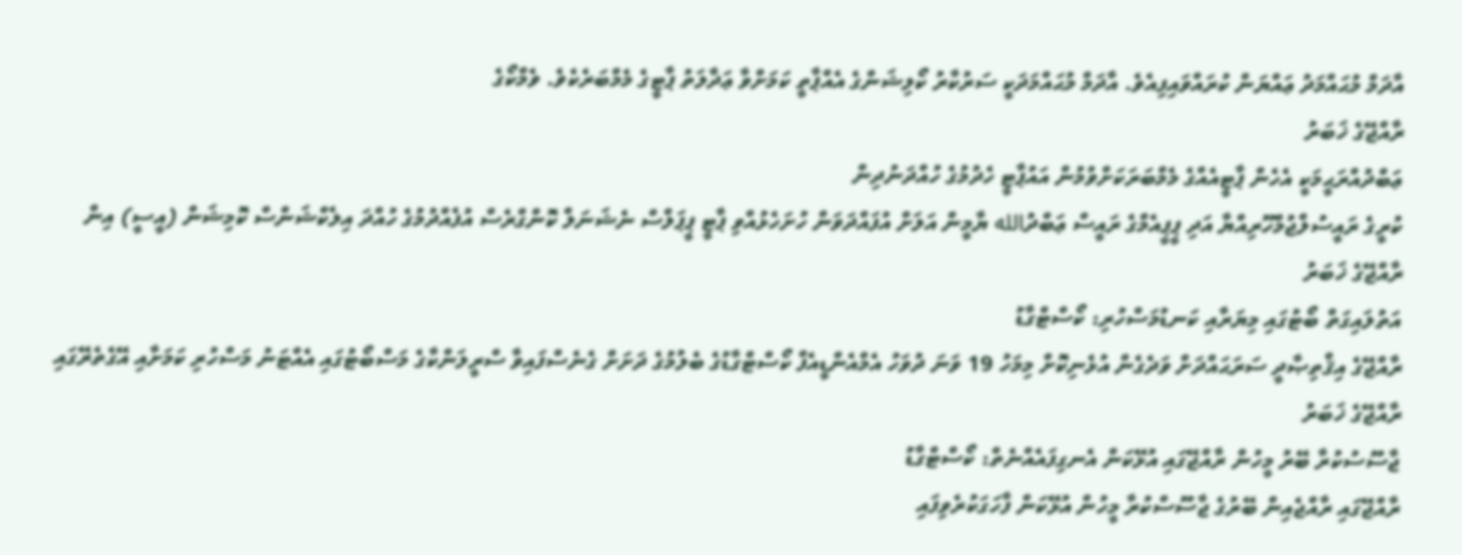އާދަމް މުޙައްމަދު ޢައްޔަން ކުރައްވައިފިއެވެ. އާދަމް މުޙައްމަދަކީ ސަރުކާރު ކޯލިޝަންގެ އެއްޕާތީ ކަމަށްވާ ޢަދާލަތު ޕާޓީގެ މެމްބަރެކެވެ. ވެމްކޯގެ
ރާއްޖޭގެ ޚަބަރު
ޢަބްދުއްރަޙީމަކީ އެހެން ޕާޓީއެއްގެ މެމްބަރަކަށްވުމުން އައުޕާޓީ ހެދުމުގެ ހުއްދަނުދިން
ކުރީގެ ރައީސުލްޖުމްހޫރިއްޔާ އަދި ޕީޕީއެމްގެ ރައީސް ޢަބްދުالله ޔާމީން އަލަށް އުފައްދަވަން ހުށަހެޅުއްވި ޕާޓީ ޕީޕަލްސް ނެޝަނަލް ކޮންގްރެސް އުފެއްދުމުގެ ހުއްދަ އިލެކްޝަންސް ކޮމިޝަން (އީސީ) އިން
ރާއްޖޭގެ ޚަބަރު
އަތުލައިގަތް ބޯޓުގައި މިޔަރާއި ކަނޑުމަސްހުރި: ކޯސްޓްގާޑު
ރާއްޖޭގެ އިޤްތިޞާދީ ސަރަޙައްދަށް ވަދެގެން އުޅެނިކޮށް މިމަހު 19 ވަނަ ދުވަހު އެމްއެންޑީއެފް ކޯސްޓްގާޑުގެ ބެލުމުގެ ދަށަށް ގެނެސްފައިވާ ސްރީލަންކާގެ މަސްބޯޓުގައި އެއްޓަނު މަސްހުރި ކަމަށާއި އޭގެތެރޭގައި
ރާއްޖޭގެ ޚަބަރު
ޖާސޫސުކުރާ ބޭރު މީހުން ރާއްޖޭގައި އުޅޭކަން އެނގިފައެއްނެތް: ކޯސްޓްގާޑު
ރާއްޖޭގައި ރާއްޖެއިން ބޭރުގެ ޖާސޫސްކުރާ މީހުން އުޅޭކަން ފާހަގަކުރެވިފައި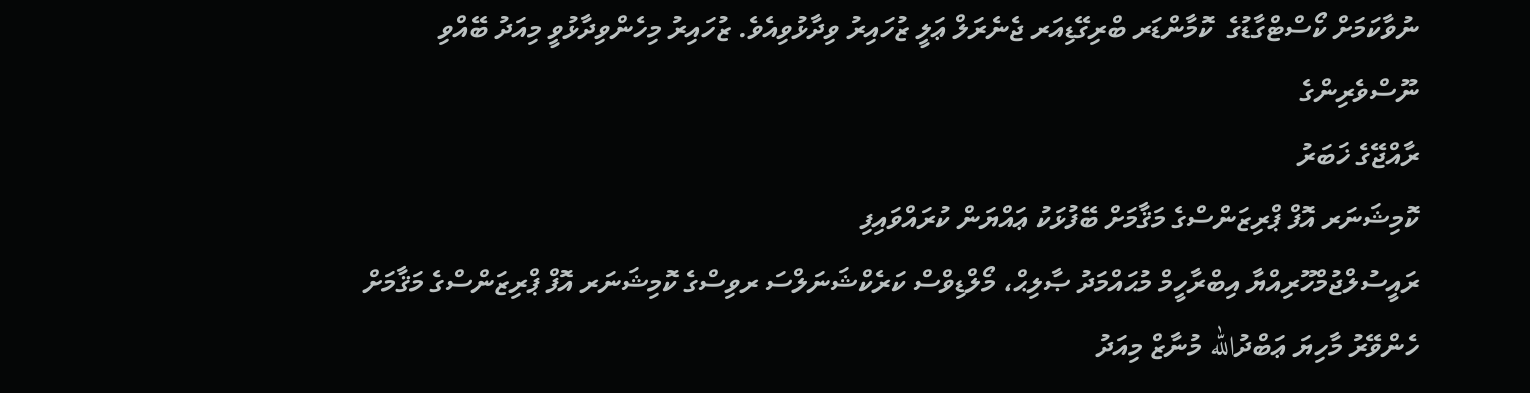ނުވާކަމަށް ކޯސްޓްގާޑުގެ  ކޮމާންޑަރ ބްރިގޭޑިއަރ ޖެނެރަލް ޢަލީ ޒުހައިރު ވިދާޅުވިއެވެ. ޒުހައިރު މިހެންވިދާޅުވީ މިއަދު ބޭއްވި ނޫސްވެރިންގެ
ރާއްޖޭގެ ޚަބަރު
ކޮމިޝަނަރ އޮފް ޕްރިޒަންސްގެ މަޤާމަށް ބޭފުޅަކު ޢައްޔަން ކުރައްވައިފި
ރައީސުލްޖުމްހޫރިއްޔާ އިބްރާހީމް މުޙައްމަދު ޞާލިޙް، މޯލްޑިވްސް ކަރެކްޝަނަލްސަ ރވިސްގެ ކޮމިޝަނަރ އޮފް ޕްރިޒަންސްގެ މަޤާމަށް ހެންވޭރު މާހިޔަ ޢަބްދުالله މުނާޒް މިއަދު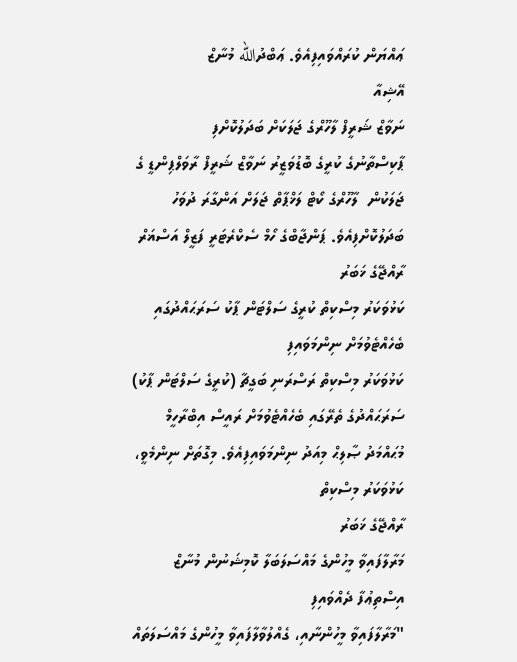ޢައްޔަން ކުރައްވައިފިއެވެ. ޢަބްދުالله މުނާޒް
އޭޝިއާ
ނަވާޒް ޝަރީފް ލާހޫރްގެ ޖަލަކަށް ބަދަލުކޮށްފި
ޕާކިސްތާނުގެ ކުރީގެ ބޮޑުވަޒީރު ނަވާޒް ޝަރީފް ރާވަލްޕިންޑީ ގެ ޖަލަކުން  ލާހޫރްގެ ކޯޓް ލަޚްޕާތް ޖަލަށް އަންގާރަ ދުވަހު ބަދަލުކޮށްފިއެވެ. ޕަންޖާބްގެ ހޯމް ސެކްރެޓަރީ ފަޒީލް އަސްޣަރް
ރާއްޖޭގެ ޚަބަރު
ކަޅުވަކަރު މިސްކިތް ކުރީގެ ސަލްޓަން ޕާކު ސަރަޙައްދުގައި ބެހެއްޓެވުމަށް ނިންމަވައިފި
ކަޅުވަކަރު މިސްކިތް ރަސްރަނި ބަގީޗާ (ކުރީގެ ސަލްޓަން ޕާކު) ސަރަޙައްދުގެ ތެރޭގައި ބެހެއްޓެވުމަށް ރައީސް އިބްރާހީމް މުޙައްމަދު ޞާލިޙް މިއަދު ނިންމަވައިފިއެވެ. މިގޮތަށް ނިންމެވީ، ކަޅުވަކަރު މިސްކިތް
ރާއްޖޭގެ ޚަބަރު
މަރާލާފައިވާ މީހުންގެ މައްސަލަބަލާ ކޮމިޝަނުން މުނާޒް އިސްތިޢުފާ ދެއްވައިފި
"މަރާލާފައިވާ މީހުންނާއި، ގެއްލުވާލާފައިވާ މީހުންގެ މައްސަލަތައް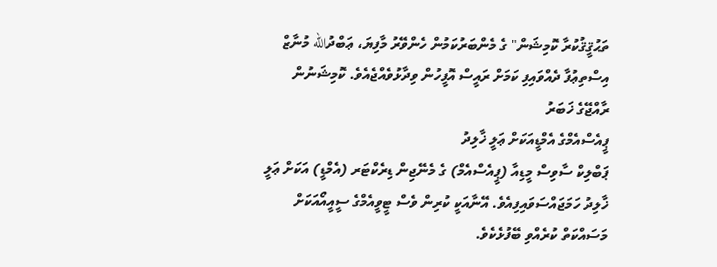ތަޙުޤީޤުކުރާ ކޮމިޝަން" ގެ މެންބަރުކަމުން ހެންވޭރު މާފިޔަ، ޢަބްދުالله މުނާޒް އިސްތިޢުފާ ދެއްވައިފި ކަމަށް ރައީސް އޮފީހުން ވިދާޅުވެއްޖެއެވެ. ކޮމިޝަނުން
ރާއްޖޭގެ ޚަބަރު
ޕީއެސްއެމްގެ އެމްޑީއަކަށް ޢަލީ ޚާލިދު
ޕަބްލިކް ސާވިސް މީޑިއާ (ޕީއެސްއެމް) ގެ މެނޭޖިން ޑިރެކްޓަރ (އެމްޑީ) އަކަށް ޢަލީ ޚާލިދު ހަމަޖައްސަވައިފިއެވެ. އޭނާއަކީ ކުރިން ވެސް ޓީވީއެމްގެ ސީއީއޯއަކަށް މަސައްކަތް ކުރެއްވި ބޭފުޅެކެވެ.